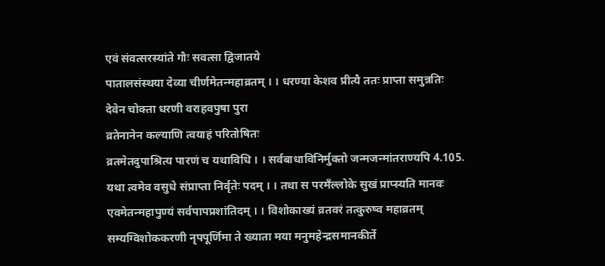एवं संवत्सरस्यांते गौः सवत्सा द्विजातये
पातालसंस्थया देव्या चीर्णमेतन्महाव्रतम् । । धरण्या केशव प्रीत्यै ततः प्राप्ता समुन्नतिः
देवेन चोक्ता धरणी वराहवपुषा पुरा
व्रतेनानेन कल्याणि त्वयाहं परितोषितः
व्रतमेतदुपाश्रित्य पारणं च यथाविधि । । सर्वबाधाविनिर्मुक्तो जन्मजन्मांतराण्यपि 4.105.
यथा त्वमेव वसुधे संप्राप्ता निर्वृतेः पदम् । । तथा स परमँल्लोके सुखं प्राप्स्यति मानवः
एवमेतन्महापुण्यं सर्वपापप्रशांतिदम् । । विशोकाख्यं व्रतवरं तत्कुरुष्व महाव्रतम्
सम्यग्विशोककरणी नृपपूर्णिमा ते ख्याता मया मनुमहेन्द्रसमानकीर्ते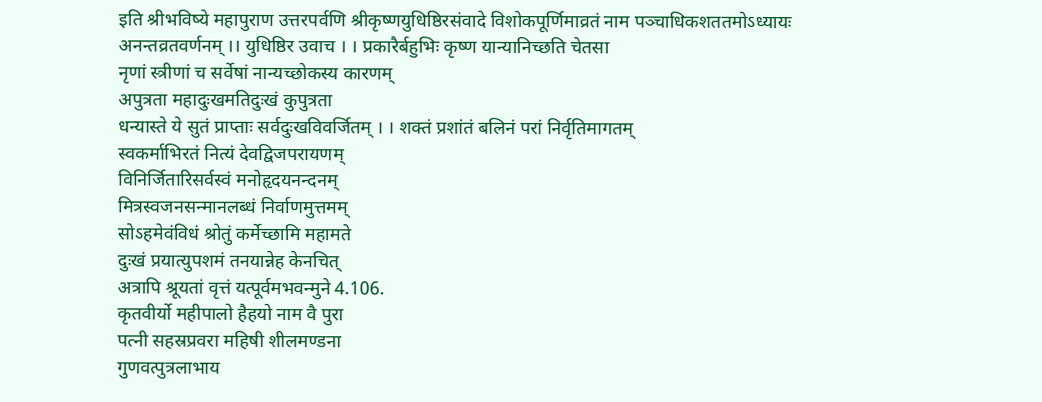इति श्रीभविष्ये महापुराण उत्तरपर्वणि श्रीकृष्णयुधिष्ठिरसंवादे विशोकपूर्णिमाव्रतं नाम पञ्चाधिकशततमोऽध्यायः
अनन्तव्रतवर्णनम् ।। युधिष्ठिर उवाच । । प्रकारैर्बहुभिः कृष्ण यान्यानिच्छति चेतसा
नृणां स्त्रीणां च सर्वेषां नान्यच्छोकस्य कारणम्
अपुत्रता महादुःखमतिदुःखं कुपुत्रता
धन्यास्ते ये सुतं प्राप्ताः सर्वदुःखविवर्जितम् । । शक्तं प्रशांतं बलिनं परां निर्वृतिमागतम्
स्वकर्माभिरतं नित्यं देवद्विजपरायणम्
विनिर्जितारिसर्वस्वं मनोहृदयनन्दनम्
मित्रस्वजनसन्मानलब्धं निर्वाणमुत्तमम्
सोऽहमेवंविधं श्रोतुं कर्मेच्छामि महामते
दुःखं प्रयात्युपशमं तनयान्नेह केनचित्
अत्रापि श्रूयतां वृत्तं यत्पूर्वमभवन्मुने 4.106.
कृतवीर्यो महीपालो हैहयो नाम वै पुरा
पत्नी सहस्रप्रवरा महिषी शीलमण्डना
गुणवत्पुत्रलाभाय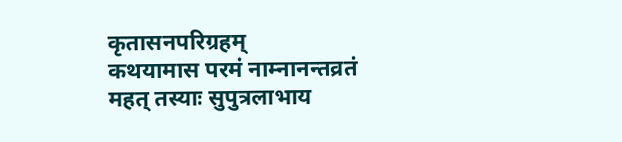कृतासनपरिग्रहम्
कथयामास परमं नाम्नानन्तव्रतं महत् तस्याः सुपुत्रलाभाय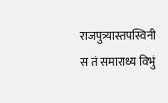राजपुत्र्यास्तपस्विनी
स तं समाराध्य विभुं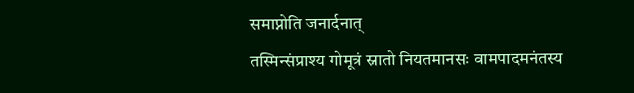समाप्नोति जनार्दनात्
तस्मिन्संप्राश्य गोमूत्रं स्नातो नियतमानसः वामपादमनंतस्य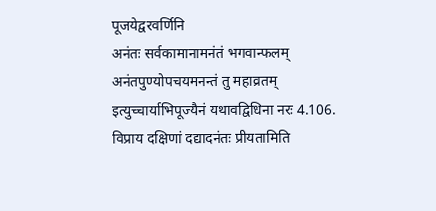पूजयेद्वरवर्णिनि
अनंतः सर्वकामानामनंतं भगवान्फलम्
अनंतपुण्योपचयमनन्तं तु महाव्रतम्
इत्युच्चार्याभिपूज्यैनं यथावद्विधिना नरः 4.106.
विप्राय दक्षिणां दद्यादनंतः प्रीयतामिति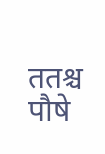ततश्च पौषे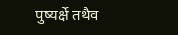पुष्यर्क्षे तथैव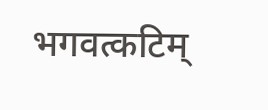भगवत्कटिम्